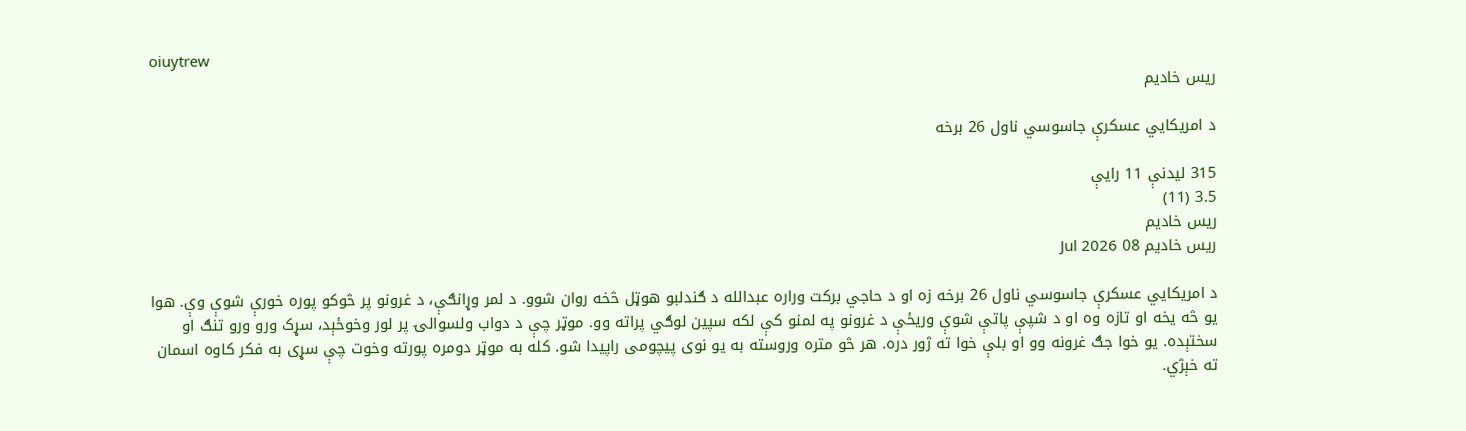oiuytrew
ریس خادیم

د امریکايي عسکرې جاسوسي ناول 26 برخه

315 لیدنې 11 رایې
3.5 (11)
ریس خادیم
ریس خادیم 08 Jul 2026

د امریکايي عسکرې جاسوسي ناول 26 برخه زه او د حاجي برکت وراره عبدالله د ګندلبو هوټل څخه روان شوو. د لمر وړانګې، د غرونو پر څوکو پوره خورې شوې وې. هوا يو څه یخه او تازه وه او د شپې پاتې شوې وریځې د غرونو په لمنو کې لکه سپین لوګي پراته وو. موټر چې د دواب ولسوالۍ پر لور وخوځېد، سړک ورو ورو تنګ او سختېده. یو خوا جګ غرونه وو او بلې خوا ته ژور دره. هر څو متره وروسته به یو نوی پیچومی راپیدا شو. کله به موټر دومره پورته وخوت چې سړی به فکر کاوه اسمان ته خېژي.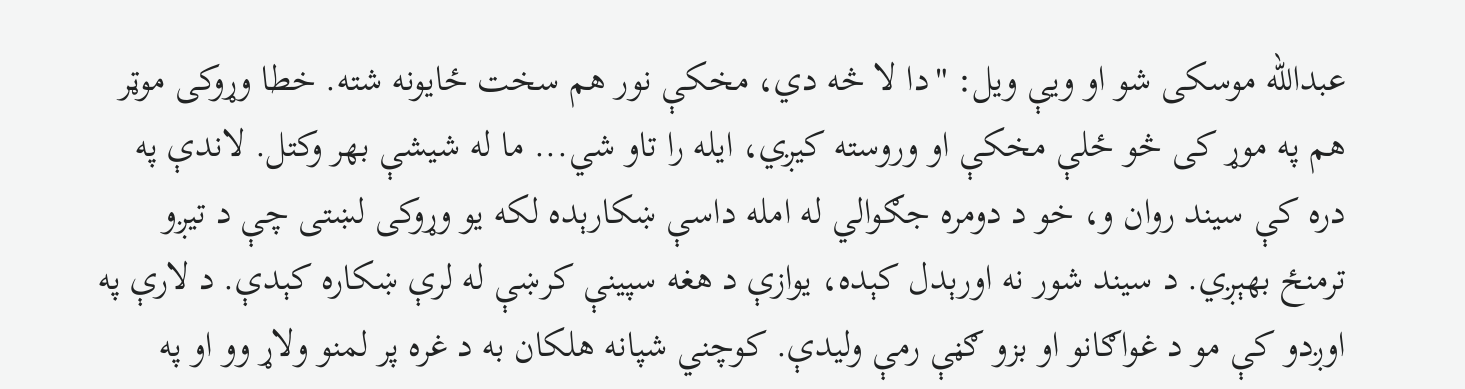عبدالله موسکی شو او ویې ویل: "دا لا څه دي، مخکې نور هم سخت ځایونه شته. خطا وړوکی موټر هم په موړ کی څو ځلې مخکې او وروسته کيږي، ايله را تاو شي... ما له شيشې بهر وکتل. لاندې په دره کې سیند روان و، خو د دومره جګوالي له امله داسې ښکارېده لکه یو وړوکی لښتی چې د تیږو ترمنځ بهېږي. د سیند شور نه اورېدل کېده، یوازې د هغه سپینې کرښې له لرې ښکاره کېدې. د لارې په اوږدو کې مو د غواګانو او بزو ګڼې رمې ولیدې. کوچني شپانه هلکان به د غره پر لمنو ولاړ وو او په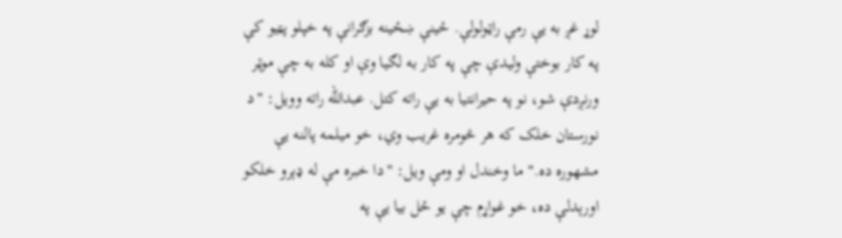لوړ غږ به یې رمې راټولولې. ځینې ښځينه بزګرانې په خپلو پټیو کې په کار بوختې وليدې چې په کار به لګيا وې او کله به چې موټر ورنږدې شو، نو په حیرانتیا به یې راته کتل. عبدالله راته وویل: "د نورستان خلک که هر څومره غریب وي، خو میلمه پالنه یې مشهوره ده." ما وخندل او ومې ویل: "دا خبره مې له ډېرو خلکو اورېدلې ده، خو غواړم چې يو ځل بيا يې په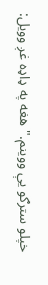خپلو سترګو یې ووینم." هغه په ډاډه غږ وویل: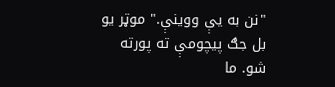"نن به یې ووینې." موټر یو بل جګ پیچومې ته پورته شو. ما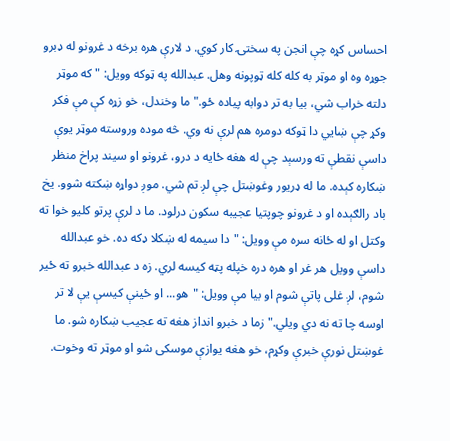احساس کړه چې انجن په سختۍ کار کوي. د لارې هره برخه د غرونو له ډبرو جوړه وه او موټر به کله کله ټوپونه وهل. عبدالله په ټوکه وویل: "که موټر دلته خراب شي، بیا به تر دوابه پیاده ځو." ما وخندل، خو زړه کې مې فکر وکړ چې ښايي دا ټوکه دومره هم لرې نه وي. څه موده وروسته موټر یوې داسې نقطې ته ورسېد چې له هغه ځایه د درو، غرونو او سیند پراخ منظر ښکاره کېده. ما له ډريور وغوښتل چې لږ تم شي. موږ دواړه ښکته شوو. یخ باد رالګېده او د غرونو چوپتیا عجیبه سکون درلود. ما د لرې پرتو کلیو خوا ته وکتل او له ځانه سره مې وویل: "دا سیمه له ښکلا ډکه ده. خو عبدالله داسې وويل هر غر او هره دره خپله پټه کیسه لري. زه د عبدالله خبرو ته ځیر شوم، لږ غلی پاتې شوم او بیا مې وویل: "هو... او ځینې کیسې یې لا تر اوسه چا ته نه دي ویلي." زما د خبرو انداز هغه ته عجیب ښکاره شو. ما غوښتل نورې خبرې وکړم، خو هغه یوازې موسکی شو او موټر ته وخوت.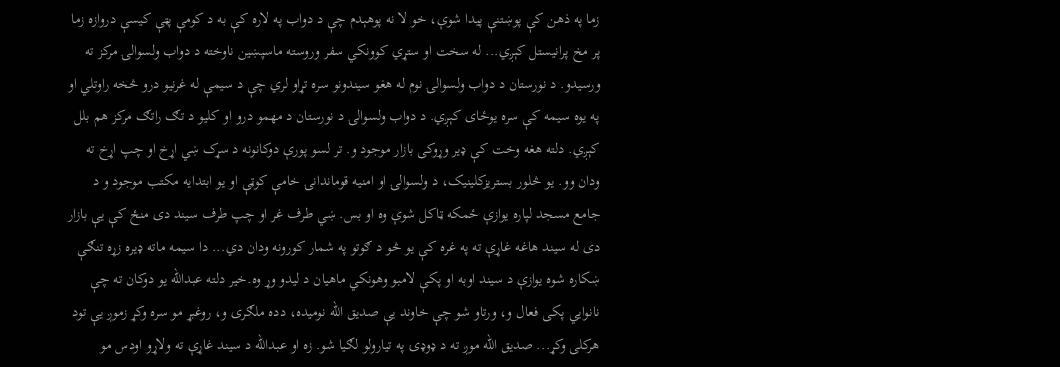زما په ذهن کې پوښتنې پیدا شوې، خو لا نه پوهېدم چې د دواب په لاره کې به د کومې پټې کیسې دروازه زما پر مخ پرانیستل کېږي... له سخت او ستړي کوونکي سفر وروسته ماسپښین ناوخته د دواب ولسوالۍ مرکز ته ورسيدو. د نورستان د دواب ولسوالۍ نوم له هغو سیندونو سره تړاو لري چې د سیمې له غرنیو درو څخه راوتلي او په یوه سیمه کې سره یوځای کېږي. د دواب ولسوالۍ د نورستان د مهمو درو او کلیو د تګ راتګ مرکز هم بلل کېږي. دلته هغه وخت کې ډير وړوکی بازار موجود و. تر لسو پورې دوکانونه د سړک ښي اړخ او چپ اړخ ته ودان وو. يو څلور بستريزکلينيک، د ولسوالۍ او امنيه قوماندانۍ خامې کوټې او يو ابتدايه مکتب موجود و د جامع مسجد لپاره يوازې ځمکه ټاکل شوې وه او بس. ښي طرف غر او چپ طرف سيند دی منځ کې يې بازار دی له سيند هاغه غاړې ته په غره کې يو څو د ګوتو په شمار کورونه ودان دي... دا سيمه ماته ډيره زړه تنګې ښکاره شوه يوازې د سيند اوبه او پکې لامبو وهونکي ماهیان د ليدو وړ وه.خير دلته عبدالله يو دوکان ته چې نانوايي پکی فعال و، ورتاو شو چې خاوند يې صديق الله نوميده، دده ملګری و، روغبړ مو سره وکړ زموږ يې تود هرکلی وکړ... صديق الله موږ ته د ډوډۍ په تيارولو لګيا شو. زه او عبدالله د سیند غاړې ته ولاړو اودس مو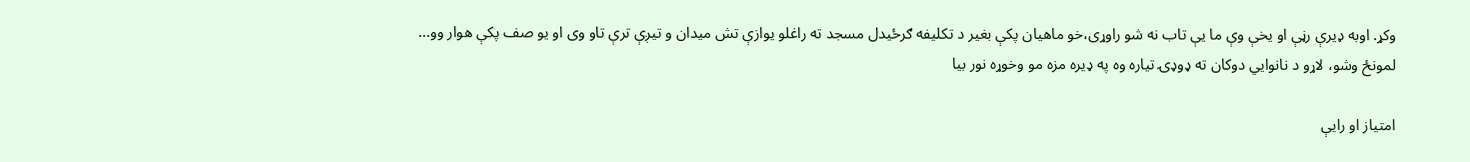وکړ. اوبه ډيرې رڼې او يخې وې ما يې تاب نه شو راوړی،خو ماهيان پکې بغير د تکليفه ګرځيدل مسجد ته راغلو يوازې تش ميدان و تيږې ترې تاو وی او يو صف پکې هوار وو... لمونځ وشو، لاړو د نانوايي دوکان ته ډوډۍ تياره وه په ډيره مزه مو وخوړه نور بيا

امتیاز او رایې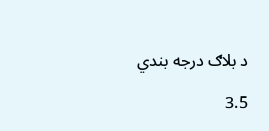د بلاګ درجه بندي

3.5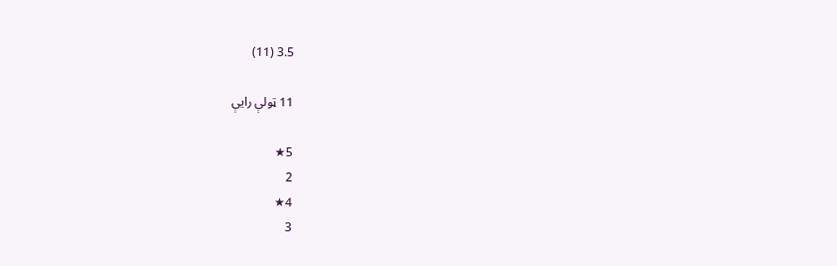3.5 (11)

11 ټولې رایې

5★
2
4★
3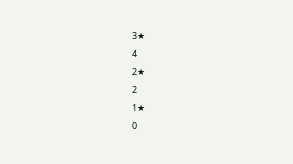3★
4
2★
2
1★
0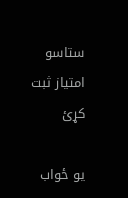ستاسو امتیاز ثبت کړئ

یو ځواب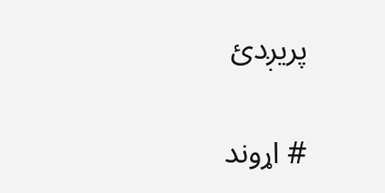پریږدئ

# اړوند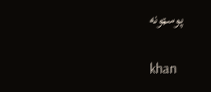پوسټونه

khan